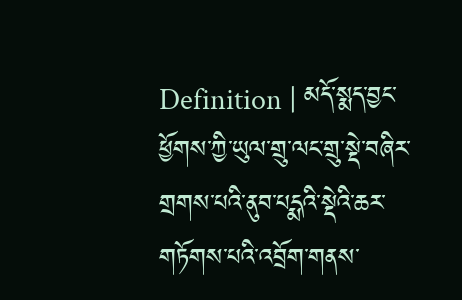Definition | མདོ་སྨད་བྱང་ཕྱོགས་ཀྱི་ཡུལ་གྲུ་ལང་གྲུ་སྡེ་བཞིར་གྲགས་པའི་ནུབ་པདྨའི་སྡེའི་ཆར་གཏོགས་པའི་འབྲོག་གནས་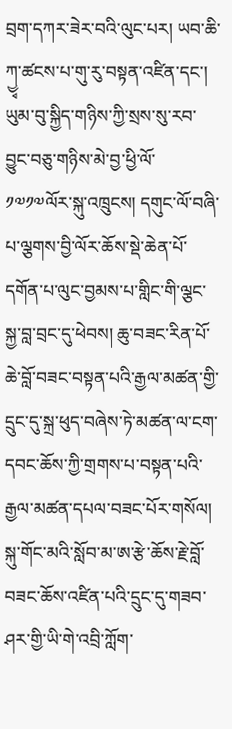བྲག་དཀར་ཟེར་བའི་ལུང་པར། ཡབ་ཆི་ཀྱྭ་ཚངས་པ་གུ་རུ་བསྟན་འཛིན་དང་། ཡུམ་བུ་སྐྱིད་གཉིས་ཀྱི་སྲས་སུ་རབ་བྱུང་བཅུ་གཉིས་མེ་བྱ་ཕྱི་ལོ་༡༧༡༧ལོར་སྐུ་འཁྲུངས། དགུང་ལོ་བཞི་པ་ལྕགས་བྱི་ལོར་ཆོས་སྡེ་ཆེན་པོ་དགོན་པ་ལུང་བྱམས་པ་གླིང་གི་ལྕང་སྐྱ་བླ་བྲང་དུ་ཕེབས། ཆུ་བཟང་རིན་པོ་ཆེ་བློ་བཟང་བསྟན་པའི་རྒྱལ་མཚན་གྱི་དྲུང་དུ་སྐྲ་ཕུད་བཞེས་ཏེ་མཚན་ལ་ངག་དབང་ཆོས་ཀྱི་གྲགས་པ་བསྟན་པའི་རྒྱལ་མཚན་དཔལ་བཟང་པོར་གསོལ། སྐུ་གོང་མའི་སློབ་མ་ཨ་རྩེ་ཆོས་རྗེ་བློ་བཟང་ཆོས་འཛིན་པའི་དྲུང་དུ་གཟབ་ཤར་གྱི་ཡི་གེ་འབྲི་ཀློག་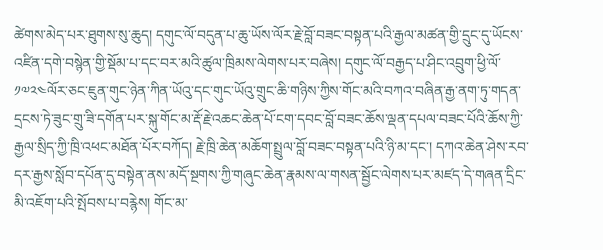ཚེགས་མེད་པར་ཐུགས་སུ་ཆུད། དགུང་ལོ་བདུན་པ་ཆུ་ཡོས་ལོར་རྗེ་བློ་བཟང་བསྟན་པའི་རྒྱལ་མཚན་གྱི་དྲུང་དུ་ཡོངས་འཛིན་དགེ་བསྙེན་གྱི་སྡོམ་པ་དང་བར་མའི་ཚུལ་ཁྲིམས་ལེགས་པར་བཞེས། དགུང་ལོ་བརྒྱད་པ་ཤིང་འབྲུག་ཕྱི་ལོ་༡༧༢༤ལོར་ཅང་ཇུན་གུང་ཉེན་ཀིན་ཡོའུ་དང་གུང་ཡོའུ་གྲུང་ཆི་གཉིས་ཀྱིས་གོང་མའི་བཀའ་བཞིན་རྒྱ་ནག་ཏུ་གདན་དྲངས་ཏེ་ཟུང་གྲུ་ཟི་དགོན་པར་སྐུ་གོང་མ་རྡོ་རྗེ་འཆང་ཆེན་པོ་ངག་དབང་བློ་བཟང་ཆོས་ལྡན་དཔལ་བཟང་པོའི་ཆོས་ཀྱི་རྒྱལ་སྲིད་ཀྱི་ཁྲི་འཕང་མཐོན་པོར་བཀོད། རྗེ་ཁྲི་ཆེན་མཆོག་སྤྲུལ་བློ་བཟང་བསྟན་པའི་ཉི་མ་དང་། དཀའ་ཆེན་ཤེས་རབ་དར་རྒྱས་སློབ་དཔོན་དུ་བསྟེན་ནས་མདོ་སྔགས་ཀྱི་གཞུང་ཆེན་རྣམས་ལ་གསན་སྦྱོང་ལེགས་པར་མཛད་དེ་གཞན་དྲིང་མི་འཇོག་པའི་སྤོབས་པ་བརྙེས། གོང་མ་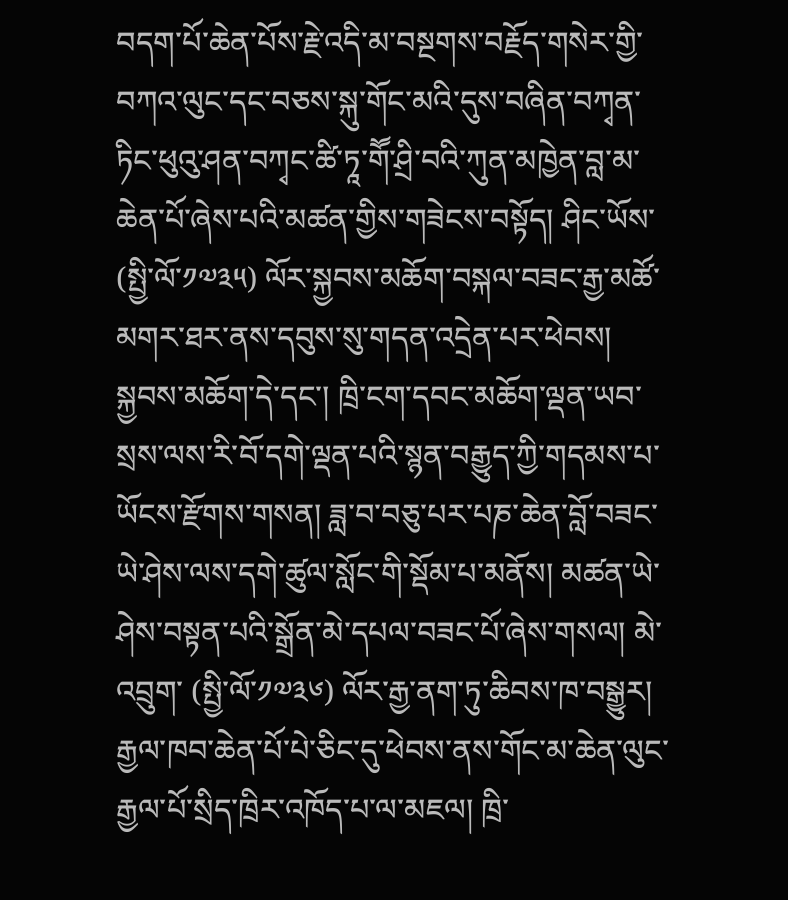བདག་པོ་ཆེན་པོས་རྗེ་འདི་མ་བསྔགས་བརྗོད་གསེར་གྱི་བཀའ་ལུང་དང་བཅས་སྐུ་གོང་མའི་དུས་བཞིན་བཀྭན་ཏིང་ཕུའུ་ཤན་བཀྭང་ཚི་ཏཱ་གཽ་ཤྲི་བའི་ཀུན་མཁྱེན་བླ་མ་ཆེན་པོ་ཞེས་པའི་མཚན་གྱིས་གཟེངས་བསྟོད། ཤིང་ཡོས་ (སྤྱི་ལོ་༡༧༣༥) ལོར་སྐྱབས་མཆོག་བསྐལ་བཟང་རྒྱ་མཚོ་མགར་ཐར་ནས་དབུས་སུ་གདན་འདྲེན་པར་ཕེབས། སྐྱབས་མཆོག་དེ་དང་། ཁྲི་ངག་དབང་མཆོག་ལྡན་ཡབ་སྲས་ལས་རི་བོ་དགེ་ལྡན་པའི་སྙན་བརྒྱུད་ཀྱི་གདམས་པ་ཡོངས་རྫོགས་གསན། ཟླ་བ་བཅུ་པར་པཎ་ཆེན་བློ་བཟང་ཡེ་ཤེས་ལས་དགེ་ཚུལ་སློང་གི་སྡོམ་པ་མནོས། མཚན་ཡེ་ཤེས་བསྟན་པའི་སྒྲོན་མེ་དཔལ་བཟང་པོ་ཞེས་གསལ། མེ་འབྲུག་ (སྤྱི་ལོ་༡༧༣༦) ལོར་རྒྱ་ནག་ཏུ་ཆིབས་ཁ་བསྒྱུར། རྒྱལ་ཁབ་ཆེན་པོ་པེ་ཅིང་དུ་ཕེབས་ནས་གོང་མ་ཆེན་ལུང་རྒྱལ་པོ་སྲིད་ཁྲིར་འཁོད་པ་ལ་མཇལ། ཁྲི་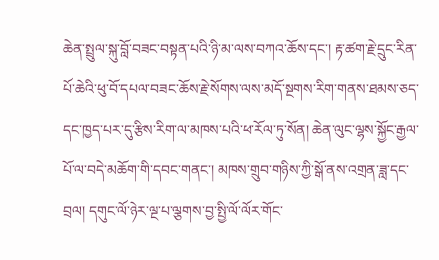ཆེན་སྤྲུལ་སྐུ་བློ་བཟང་བསྟན་པའི་ཉི་མ་ལས་བཀའ་ཆོས་དང་། རྟ་ཚག་རྗེ་དྲུང་རིན་པོ་ཆེའི་ཕུ་བོ་དཔལ་བཟང་ཆོས་རྗེ་སོགས་ལས་མདོ་སྔགས་རིག་གནས་ཐམས་ཅད་དང་ཁྱད་པར་དུ་རྩིས་རིག་ལ་མཁས་པའི་ཕ་རོལ་ཏུ་སོན། ཆེན་ལུང་ལྷས་སྐྱོང་རྒྱལ་པོ་ལ་བདེ་མཆོག་གི་དབང་གནང་། མཁས་གྲུབ་གཉིས་ཀྱི་སྒོ་ནས་འགྲན་ཟླ་དང་བྲལ། དགུང་ལོ་ཉེར་ལྔ་པ་ལྕགས་བྱ་སྤྱི་ལོ་ལོར་གོང་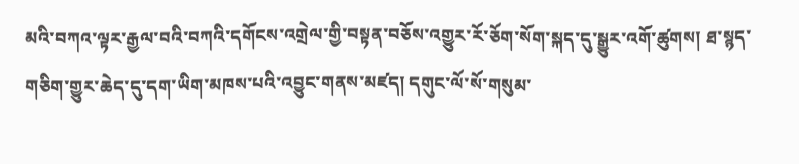མའི་བཀའ་ལྟར་རྒྱལ་བའི་བཀའི་དགོངས་འགྲེལ་གྱི་བསྟན་བཅོས་འགྱུར་རོ་ཅོག་སོག་སྐད་དུ་སྒྱུར་འགོ་ཚུགས། ཐ་སྙད་གཅིག་གྱུར་ཆེད་དུ་དག་ཡིག་མཁས་པའི་འབྱུང་གནས་མཛད། དགུང་ལོ་སོ་གསུམ་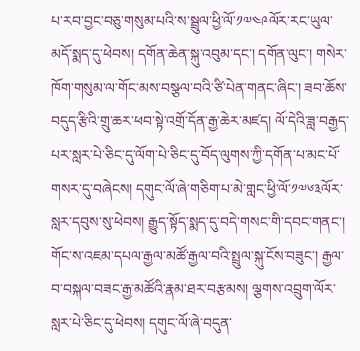པ་རབ་བྱང་བཅུ་གསུམ་པའི་ས་སྦྲུལ་ཕྱི་ལོ་༡༧༤༩ལོར་རང་ཡུལ་མདོ་སྨད་དུ་ཕེབས། དགོན་ཆེན་སྐུ་འབུམ་དང་། དགོན་ལུང་། གསེར་ཁོག་གསུམ་ལ་གོང་མས་བསྩལ་བའི་ཙི་པེན་གནང་ཞིང་། ཟབ་ཆོས་བདུད་རྩིའི་གྲུ་ཆར་ཕབ་སྟེ་འགྲོ་དོན་རྒྱ་ཆེར་མཛད། ལོ་དེའི་ཟླ་བརྒྱད་པར་སླར་པེ་ཅིང་དུ་ལོག་པེ་ཅིང་དུ་བོད་ལུགས་ཀྱི་དགོན་པ་མང་པོ་གསར་དུ་བཞེངས། དགུང་ལོ་ཞེ་གཅིག་པ་མེ་གླང་ཕྱི་ལོ་༡༧༦༣ལོར་སླར་དབུས་སུ་ཕེབས། རྒྱུད་སྟོད་སྨད་དུ་བདེ་གསང་གི་དབང་གནང་། གོང་ས་འཇམ་དཔལ་རྒྱལ་མཚོ་རྒྱལ་བའི་སྤྲུལ་སྐུ་ངོས་བཟུང་། རྒྱལ་བ་བསྐལ་བཟང་རྒྱ་མཚོའི་རྣམ་ཐར་བརྩམས། ལྕགས་འབྲུག་ལོར་སླར་པེ་ཅིང་དུ་ཕེབས། དགུང་ལོ་ཞེ་བདུན་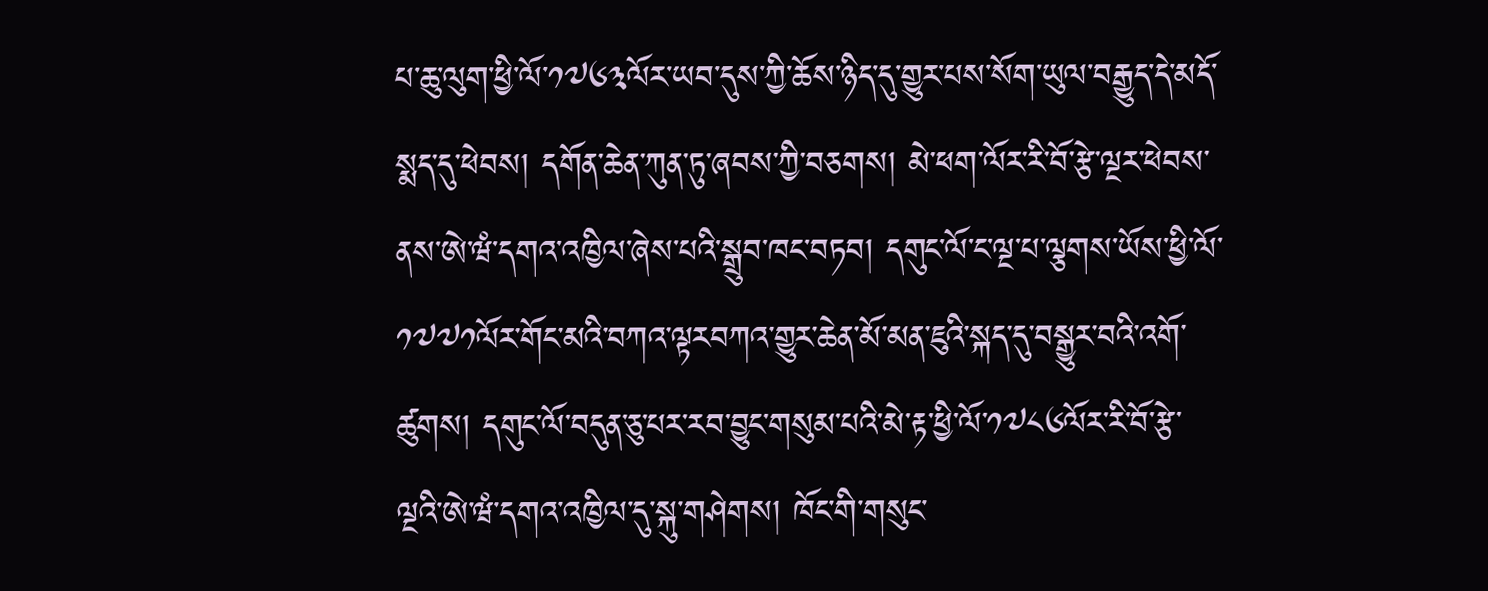པ་ཆུ་ལུག་ཕྱི་ལོ་༡༧༦༣ལོར་ཡབ་དུས་ཀྱི་ཆོས་ཉིད་དུ་གྱུར་པས་སོག་ཡུལ་བརྒྱུད་དེ་མདོ་སྨད་དུ་ཕེབས། དགོན་ཆེན་ཀུན་ཏུ་ཞབས་ཀྱི་བཅགས། མེ་ཕག་ལོར་རི་བོ་རྩེ་ལྔར་ཕེབས་ནས་ཨེ་ཝཾ་དགའ་འཁྱིལ་ཞེས་པའི་སྒྲུབ་ཁང་བཏབ། དགུང་ལོ་ང་ལྔ་པ་ལྕགས་ཡོས་ཕྱི་ལོ་༡༧༧༡ལོར་གོང་མའི་བཀའ་ལྟརབཀའ་གྱུར་ཆེན་མོ་མན་ཇུའི་སྐད་དུ་བསྒྱུར་བའི་འགོ་ཚུགས། དགུང་ལོ་བདུན་ཅུ་པར་རབ་བྱུང་གསུམ་པའི་མེ་རྟ་ཕྱི་ལོ་༡༧༨༦ལོར་རི་བོ་རྩེ་ལྔའི་ཨེ་ཝཾ་དགའ་འཁྱིལ་དུ་སྐུ་གཤེགས། ཁོང་གི་གསུང་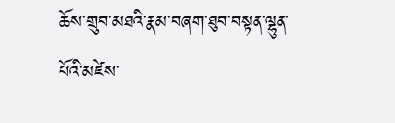ཆོས་གྲུབ་མཐའི་རྣམ་བཞག་ཐུབ་བསྟན་ལྷུན་པོའི་མཛེས་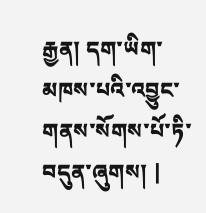རྒྱན། དག་ཡིག་མཁས་པའི་འབྱུང་གནས་སོགས་པོ་ཏི་བདུན་ཞུགས། |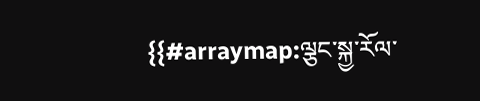{{#arraymap:ལྕང་སྐྱ་རོལ་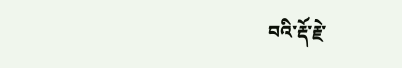བའི་རྡོ་རྗེ་